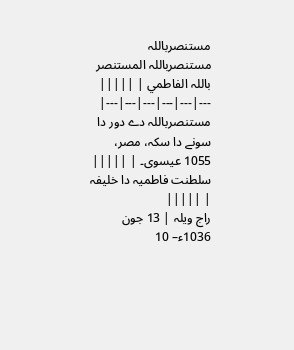مستنصرباللہ
مستنصرباللہ المستنصر باللہ الفاطمي | |||||
---|---|---|---|---|---|
مستنصرباللہ دے دور دا سونے دا سکہ، مصر، 1055 عیسوی۔ | |||||
سلطنت فاطمیہ دا خلیفہ | |||||
راج ویلہ | 13 جون 1036ء– 10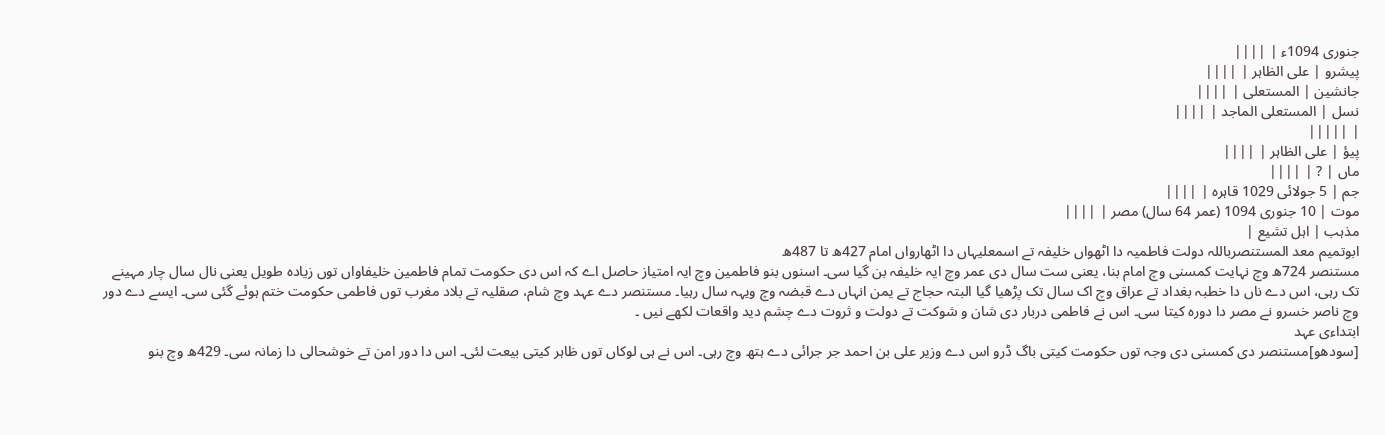جنوری 1094ء | ||||
پیشرو | علی الظاہر | ||||
جانشین | المستعلی | ||||
نسل | المستعلی الماجد | ||||
| |||||
پیؤ | علی الظاہر | ||||
ماں | ? | ||||
جم | 5 جولائی 1029 قاہرہ | ||||
موت | 10 جنوری 1094 (عمر 64 سال) مصر | ||||
مذہب | اہل تشیع |
ابوتمیم معد المستنصرباللہ دولت فاطمیہ دا اٹھواں خلیفہ تے اسمعلیہاں دا اٹھارواں امام 427ھ تا 487ھ
مستنصر 724ھ وچ نہایت کمسنی وچ امام بنا، یعنی ست سال دی عمر وچ ایہ خلیفہ بن گیا سی۔ اسنوں بنو فاطمین وچ ایہ امتیاز حاصل اے کہ اس دی حکومت تمام فاطمین خلیفاواں توں زیادہ طویل یعنی نال سال چار مہینے تک رہی، اس دے ناں دا خطبہ بغداد تے عراق وچ اک سال تک پڑھیا گیا البتہ حجاج تے یمن انہاں دے قبضہ وچ ویہہ سال رہیا۔ مستنصر دے عہد وچ شام، صقلیہ تے بلاد مغرب توں فاطمی حکومت ختم ہوئے گئی سی۔ ايسے دے دور وچ ناصر خسرو نے مصر دا دورہ کیتا سی۔ اس نے فاطمی دربار دی شان و شوکت تے دولت و ثروت دے چشم دید واقعات لکھے نيں ۔
ابتداءی عہد
[سودھو]مستنصر دی کمسنی دی وجہ توں حکومت کیتی باگ ڈرو اس دے وزیر علی بن احمد جر جرائی دے ہتھ وچ رہی۔ اس نے ہی لوکاں توں ظاہر کیتی بیعت لئی۔ اس دا دور امن تے خوشحالی دا زمانہ سی۔ 429ھ وچ بنو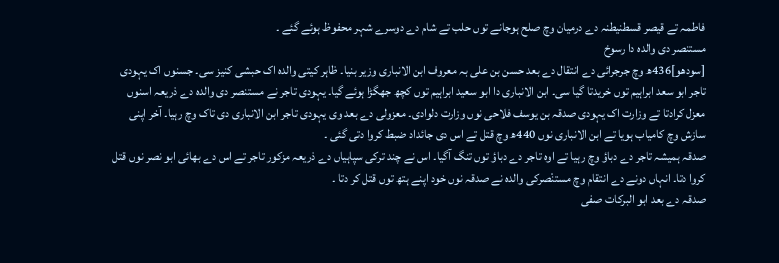فاطمہ تے قیصر قسطنیطنہ دے درمیان وچ صلح ہوجانے توں حلب تے شام دے دوسرے شہر محفوظ ہوئے گئے ۔
مستنصر دی والدہ دا رسوخ
[سودھو]436ھ وچ جرجرائی دے انتقال دے بعد حسن بن علی بہ معروف ابن الانباری وزیر بنیا۔ ظاہر کیتی والدہ اک حبشی کنيز سی۔ جسنوں اک یہودی تاجر ابو سعد ابراہیم توں خریدتا گیا سی۔ ابن الانباری دا ابو سعید ابراہیم توں کچھ جھگڑا ہوئے گیا۔ یہودی تاجر نے مستنصر دی والدہ دے ذریعہ اسنوں معزل کرادتا تے وزارت اک یہودی صدقہ بن یوسف فلاحی نوں وزارت دلوادی۔ معزولی دے بعد وی یہودی تاجر ابن الانباری دی تاک وچ رہیا۔ آخر اپنی سازش وچ کامیاب ہويا تے ابن الانباری نوں 440ھ وچ قتل تے اس دی جائداد ضبط کروا دتی گئی ۔
صدقہ ہمیشہ تاجر دے دباؤ وچ رہیا تے اوہ تاجر دے دباؤ توں تنگ آگیا۔ اس نے چند ترکی سپاہیاں دے ذریعہ مزکور تاجر تے اس دے بھائی ابو نصر نوں قتل کروا دتا۔ انہاں دونے دے انتقام وچ مستنْصرکی والدہ نے صدقہ نوں خود اپنے ہتھ توں قتل کر دتا ۔
صدقہ دے بعد ابو البرکات صفی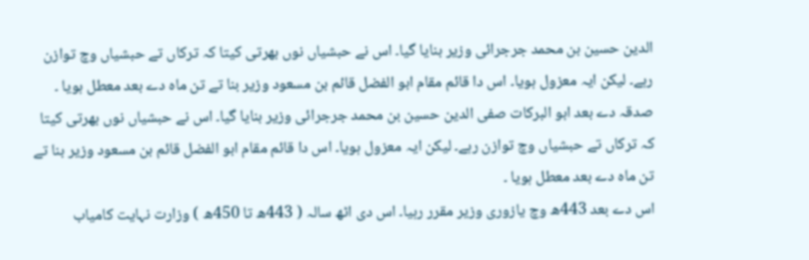الدین حسین بن محمد جرجرائی وزیر بنایا گیا۔ اس نے حبشیاں نوں بھرتی کیتا کہ ترکاں تے حبشیاں وچ توازن رہے۔ لیکن ایہ معزول ہويا۔ اس دا قائم مقام ابو الفضل قائم بن مسعود وزیر بنا تے تن ماہ دے بعد معطل ہويا ۔
صدقہ دے بعد ابو البرکات صفی الدین حسین بن محمد جرجرائی وزیر بنایا گیا۔ اس نے حبشیاں نوں بھرتی کیتا کہ ترکاں تے حبشیاں وچ توازن رہے۔ لیکن ایہ معزول ہويا۔ اس دا قائم مقام ابو الفضل قائم بن مسعود وزیر بنا تے تن ماہ دے بعد معطل ہويا ۔
اس دے بعد 443ھ وچ یازوری وزیر مقرر رہیا۔ اس دی اٹھ سالہ ( 443ھ تا 450ھ ) وزارت نہایت کامیاب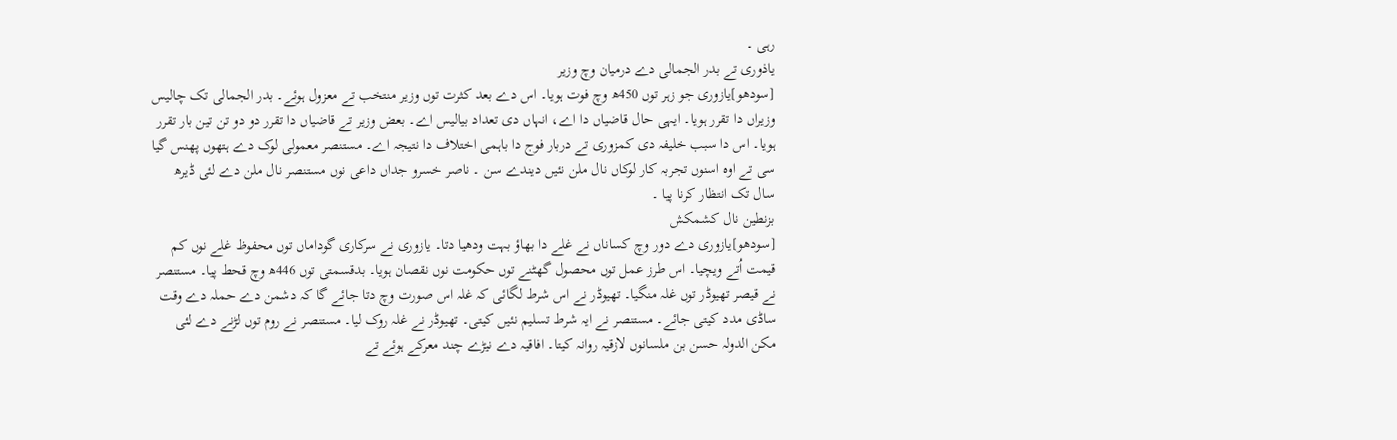رہی ۔
یاذوری تے بدر الجمالی دے درمیان وچ وزیر
[سودھو]یازوری جو زہر توں 450ھ وچ فوت ہويا۔ اس دے بعد کثرت توں وزیر منتخب تے معزول ہوئے۔ بدر الجمالی تک چالیس وزیراں دا تقرر ہويا۔ ایہی حال قاضیاں دا اے، انہاں دی تعداد بیالیس اے۔ بعض وزیر تے قاضیاں دا تقرر دو دو تن تین بار تقرر ہويا۔ اس دا سبب خلیفہ دی کمزوری تے دربار فوج دا باہمی اختلاف دا نتیجہ اے۔ مستنصر معمولی لوک دے ہتھوں پھنس گیا سی تے اوہ اسنوں تجربہ کار لوکاں نال ملن نئيں دیندے سن ۔ ناصر خسرو جداں داعی نوں مستنصر نال ملن دے لئی ڈیرھ سال تک انتظار کرنا پيا ۔
بزنطین نال کشمکش
[سودھو]یازوری دے دور وچ کساناں نے غلے دا بھاؤ بہت ودھیا دتا۔ یازوری نے سرکاری گوداماں توں محفوظ غلے نوں کم قیمت اُتے ویچیا۔ اس طرز عمل توں محصول گھٹنے توں حکومت نوں نقصان ہويا۔ بدقسمتی توں 446ھ وچ قحط پيا۔ مستنصر نے قیصر تھیوڈر توں غلہ منگیا۔ تھیوڈر نے اس شرط لگائی کہ غلہ اس صورت وچ دتا جائے گا کہ دشمن دے حملہ دے وقت ساڈی مدد کيتی جائے۔ مستنصر نے ایہ شرط تسلیم نئيں کيتی۔ تھیوڈر نے غلہ روک لیا۔ مستنصر نے روم توں لڑنے دے لئی مکن الدولہ حسن بن ملسانوں لازقیہ روانہ کیتا۔ افاقیہ دے نیڑے چند معرکے ہوئے تے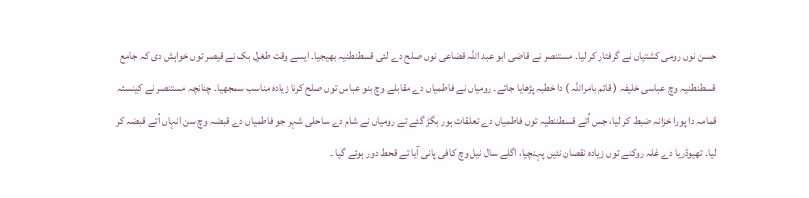حسن نوں رومی کشتیاں نے گرفتار کر ليا۔ مستنصر نے قاضی ابو عبد اللہ قضاعی نوں صلح دے لئی قسطنطنیہ بھیجیا۔ ايسے وقت طغرل بک نے قیصر توں خواہش دی کہ جامع قسطنطنیہ وچ عباسی خلیفہ ( قائم بامراللہ ) دا خطبہ پڑھایا جائے۔ رومیاں نے فاطمیاں دے مقابلے وچ بنو عباس توں صلح کرنا زیادہ مناسب سمجھیا۔ چنانچہ مستنصر نے کینسئہ قمامہ دا پورا خزانہ ضبط کر ليا، جس اُتے قسطننطیہ توں فاطمیاں دے تعلقات ہور بگڑ گئے تے رومیاں نے شام دے ساحلی شہر جو فاطمیاں دے قبضہ وچ سن انہاں اُتے قبضہ کر ليا۔ تھیوڈریا دے غلہ روکنے توں زیادہ نقصان نئيں پہنچیا، اگلے سال نیل وچ کافی پانی آیا تے قحط دور ہوئے گیا ۔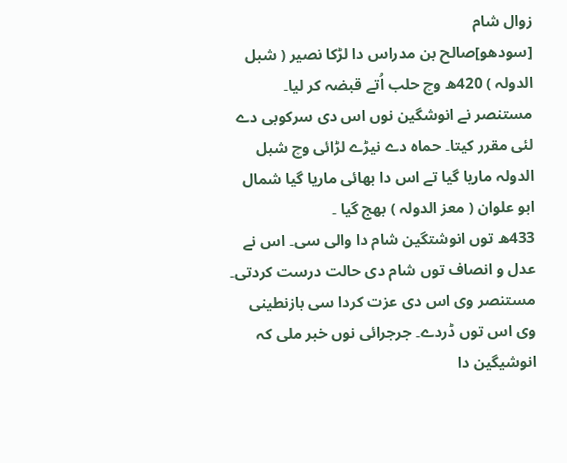زوال شام
[سودھو]صالح بن مدراس دا لڑکا نصیر ( شبل الدولہ ) 420ھ وچ حلب اُتے قبضہ کر ليا۔ مستنصر نے انوشگین نوں اس دی سرکوبی دے لئی مقرر کیتا۔ حماہ دے نیڑے لڑائی وچ شبل الدولہ ماریا گیا تے اس دا بھائی ماریا گیا شمال ابو علوان ( معز الدولہ ) بھج گیا ۔
433ھ توں انوشتگین شام دا والی سی۔ اس نے عدل و انصاف توں شام دی حالت درست کردتی۔ مستنصر وی اس دی عزت کردا سی بازنطینی وی اس توں ڈردے۔ جرجرائی نوں خبر ملی کہ انوشیگین دا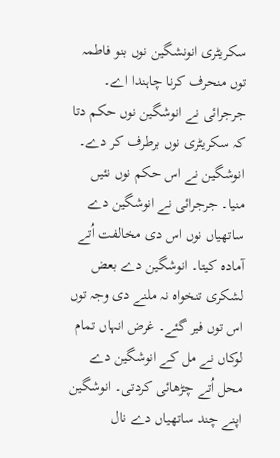سکریٹری انونشگین نوں بنو فاطمہ توں منحرف کرنا چاہندا اے۔ جرجرائی نے انوشگین نوں حکم دتا کہ سکریٹری نوں برطرف کر دے۔ انوشگین نے اس حکم نوں نئيں منیا۔ جرجرائی نے انوشگین دے ساتھیاں نوں اس دی مخالفت اُتے آمادہ کیتا۔ انوشگین دے بعض لشکری تنخواہ نہ ملنے دی وجہ توں اس توں فیر گئے۔ غرض انہاں تمام لوکاں نے مل کے انوشگین دے محل اُتے چڑھائی کردتی۔ انوشگین اپنے چند ساتھیاں دے نال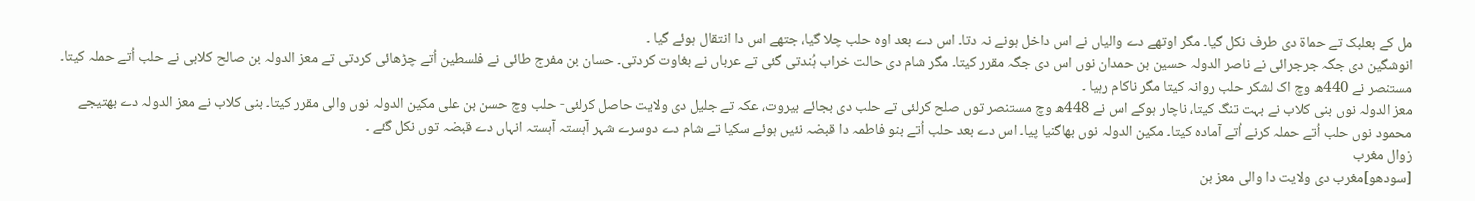مل کے بعلبک تے حماۃ دی طرف نکل گیا۔ مگر اوتھے دے والیاں نے اس داخل ہونے نہ دتا۔ اس دے بعد اوہ حلب چلا گیا، جتھے اس دا انتقال ہوئے گیا ۔
انوشگین دی جگہ جرجرائی نے ناصر الدولہ حسین بن حمدان نوں اس دی جگہ مقرر کیتا۔ مگر شام دی حالت خراب ہُندتی گئی تے عرباں نے بغاوت کردتی۔ حسان بن مفرج طائی نے فلسطین اُتے چڑھائی کردتی تے معز الدولہ بن صالح کلابی نے حلب اُتے حملہ کیتا۔ مستنصر نے 440ھ وچ اک لشکر حلب روانہ کیتا مگر ناکام رہیا ۔
معز الدولہ نوں بنی کلاب نے بہت تنگ کيتا، ناچار ہوکے اس نے 448ھ وچ مستنصر توں صلح کرلئی تے حلب دی بجائے بیروت، عکہ تے جلیل دی ولایت حاصل کرلئی- حلب وچ حسن بن علی مکین الدولہ نوں والی مقرر کیتا۔ بنی کلاب نے معز الدولہ دے بھتیجے محمود نوں حلب اُتے حملہ کرنے اُتے آمادہ کیتا۔ مکین الدولہ نوں بھاگنیا پيا۔ اس دے بعد حلب اُتے بنو فاطمہ دا قبضہ نئيں ہوئے سکیا تے شام دے دوسرے شہر آہستہ آہستہ انہاں دے قبضہ توں نکل گئے ۔
زوال مغرب
[سودھو]مغرب دی ولایت دا والی معز بن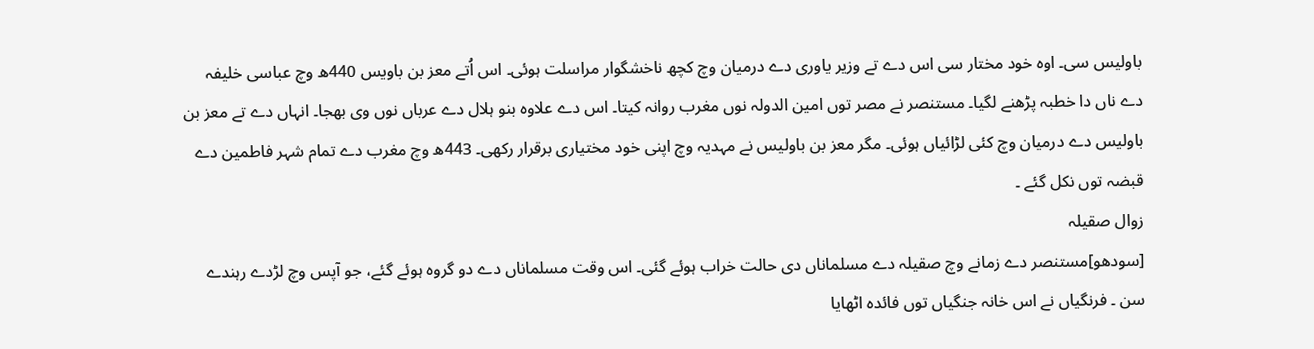باولیس سی۔ اوہ خود مختار سی اس دے تے وزیر یاوری دے درمیان وچ کچھ ناخشگوار مراسلت ہوئی۔ اس اُتے معز بن باویس 440ھ وچ عباسی خلیفہ دے ناں دا خطبہ پڑھنے لگیا۔ مستنصر نے مصر توں امین الدولہ نوں مغرب روانہ کیتا۔ اس دے علاوہ بنو ہلال دے عرباں نوں وی بھجا۔ انہاں دے تے معز بن باولیس دے درمیان وچ کئی لڑائیاں ہوئی۔ مگر معز بن باولیس نے مہدیہ وچ اپنی خود مختیاری برقرار رکھی۔ 443ھ وچ مغرب دے تمام شہر فاطمین دے قبضہ توں نکل گئے ۔
زوال صقیلہ
[سودھو]مستنصر دے زمانے وچ صقیلہ دے مسلماناں دی حالت خراب ہوئے گئی۔ اس وقت مسلماناں دے دو گروہ ہوئے گئے، جو آپس وچ لڑدے رہندے سن ۔ فرنگیاں نے اس خانہ جنگیاں توں فائدہ اٹھایا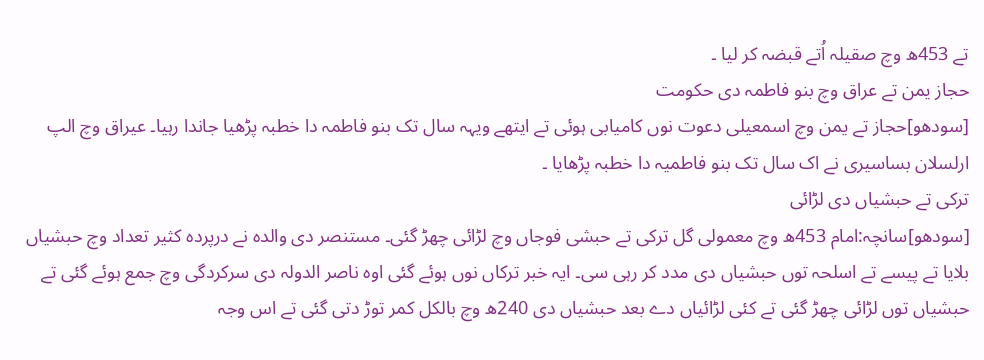تے 453ھ وچ صقیلہ اُتے قبضہ کر ليا ۔
حجاز یمن تے عراق وچ بنو فاطمہ دی حکومت
[سودھو]حجاز تے یمن وچ اسمعیلی دعوت نوں کامیابی ہوئی تے ایتھے ویہہ سال تک بنو فاطمہ دا خطبہ پڑھیا جاندا رہیا۔ عیراق وچ الپ ارلسلان بساسیری نے اک سال تک بنو فاطمیہ دا خطبہ پڑھایا ۔
ترکی تے حبشیاں دی لڑائی
[سودھو]سانچہ:امام 453ھ وچ معمولی گل ترکی تے حبشی فوجاں وچ لڑائی چھڑ گئی۔ مستنصر دی والدہ نے درپردہ کثیر تعداد وچ حبشیاں بلايا تے پیسے تے اسلحہ توں حبشیاں دی مدد کر رہی سی۔ ایہ خبر ترکاں نوں ہوئے گئی اوہ ناصر الدولہ دی سرکردگی وچ جمع ہوئے گئی تے حبشیاں توں لڑائی چھڑ گئی تے کئی لڑائیاں دے بعد حبشیاں دی 240ھ وچ بالکل کمر توڑ دتی گئی تے اس وجہ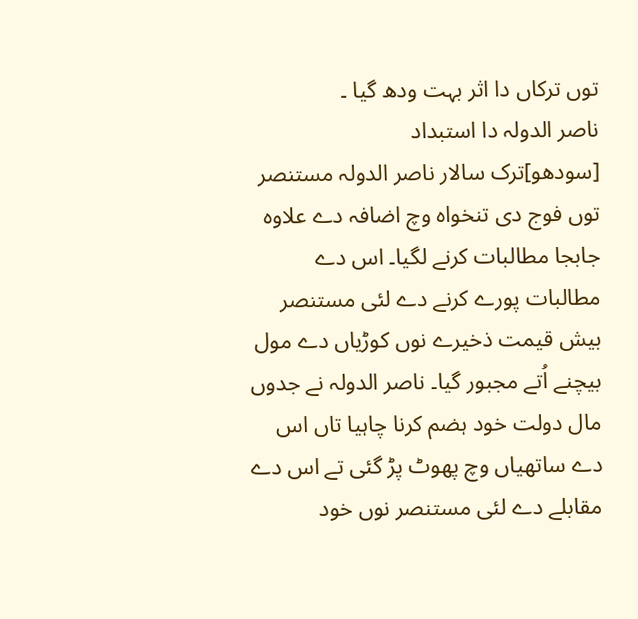توں ترکاں دا اثر بہت ودھ گیا ۔
ناصر الدولہ دا استبداد
[سودھو]ترک سالار ناصر الدولہ مستنصر توں فوج دی تنخواہ وچ اضافہ دے علاوہ جابجا مطالبات کرنے لگیا۔ اس دے مطالبات پورے کرنے دے لئی مستنصر بیش قیمت ذخیرے نوں کوڑیاں دے مول بیچنے اُتے مجبور گیا۔ ناصر الدولہ نے جدوں مال دولت خود ہضم کرنا چاہیا تاں اس دے ساتھیاں وچ پھوٹ پڑ گئی تے اس دے مقابلے دے لئی مستنصر نوں خود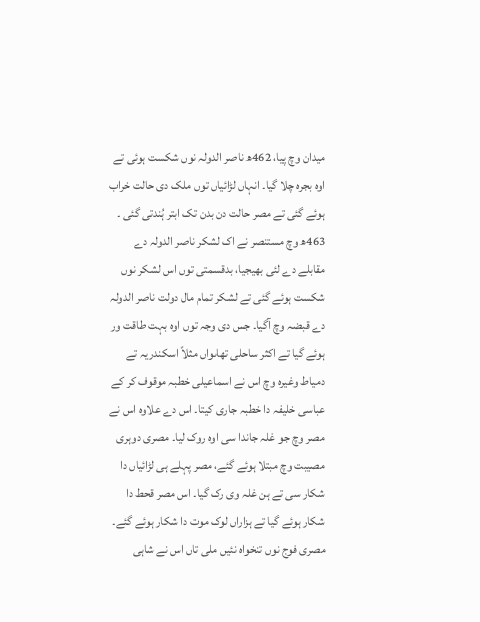میدان وچ پيا، 462ھ ناصر الدولہ نوں شکست ہوئی تے اوہ بجرہ چلا گیا۔ انہاں لڑائیاں توں ملک دی حالت خراب ہوئے گئی تے مصر حالت دن بدن تک ابتر ہُندتی گئی ۔
463ھ وچ مستنصر نے اک لشکر ناصر الدولہ دے مقابلے دے لئی بھیجیا، بدقسمتی توں اس لشکر نوں شکست ہوئے گئی تے لشکر تمام مال دولت ناصر الدولہ دے قبضہ وچ آگیا۔ جس دی وجہ توں اوہ بہت طاقت ور ہوئے گیا تے اکثر ساحلی تھاںواں مثلاً اسکندریہ تے دمیاط وغیرہ وچ اس نے اسماعیلی خطبہ موقوف کر کے عباسی خلیفہ دا خطبہ جاری کیتا۔ اس دے علاوہ اس نے مصر وچ جو غلہ جاندا سی اوہ روک لیا۔ مصری دوہری مصیبت وچ مبتلا ہوئے گئے، مصر پہلے ہی لڑائیاں دا شکار سی تے ہن غلہ وی رک گیا۔ اس مصر قحط دا شکار ہوئے گیا تے ہزاراں لوک موت دا شکار ہوئے گئے۔ مصری فوج نوں تنخواہ نئيں ملی تاں اس نے شاہی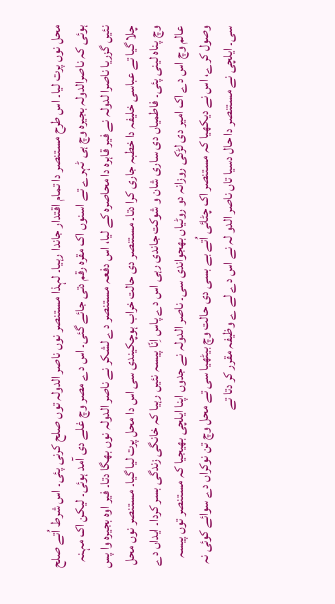محل نوں پرت لیا۔ اس طرح مستنصر دا تمام اقتدار جاندا رہیا۔ لہذا مستنصر نوں ناصر الدولہ توں صلح کرنی پئی۔ اس شرط اُتے صلح ہوئی کہ ناصرالدولہ بجیرہ وچ ہی ٹہرے تے اسنوں اک مقرہ رقم دتی جائے گئی۔ اس دے مصر وچ غلے دی آمد ہوئی۔ لیکن اک مہنہ نئيں گزریا ناصرا لدولہ نے فیر قاہرہ دا محاصرہ کے لیا، اس دفعہ مستنصر دے لشکر نے ناصر الدولہ نوں بھگا دتا۔ فیر اوہ بجیرہ وا پس چلا گیا تے عباسی خلیفہ دا خطبہ جاری کرا دتا۔ مستنصر دی حالت خراب ہوچکیندی سی اس دا محل پرت لیا گیا۔ مستنصر نوں محل وچ پناہ لینی پئی۔ فاطمیاں دی ساری شان و شوکت جاندی رہی اس دے پاس اِنّا پیسہ نئيں رہیا کہ خانگی زندگی بسر کردا۔ ایداں دے عالم وچ اس دے اک امیر دی لڑکی روزانہ دو روٹیاں بھجواندی سی۔ ناصر الدولہ نے جدوں اپنا ایلچی بھیجیا کہ مستنصر توں پیسہ وصول کرے، اس نے دیکھیا کہ مستنصر اک چٹائی اُتے بے بسی دی حالت وچ بیٹھیا سی تے محل وچ تن نوکراں دے سوائے کوئی نہ سی۔ ایلچی نے مستنصر دا حال دسیا تاں ناصر الدو لہ نے اس دے لے ے وظیفہ مقرر کر دتا تے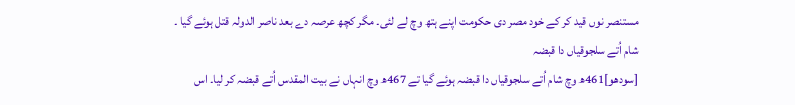مستنصر نوں قید کر کے خود مصر دی حکومت اپنے ہتھ وچ لے لئی۔ مگر کچھ عرصہ دے بعد ناصر الدولہ قتل ہوئے گیا ۔
شام اُتے سلجوقیاں دا قبضہ
[سودھو]461ھ وچ شام اُتے سلجوقیاں دا قبضہ ہوئے گیا تے 467ھ وچ انہاں نے بیت المقدس اُتے قبضہ کر ليا۔ اس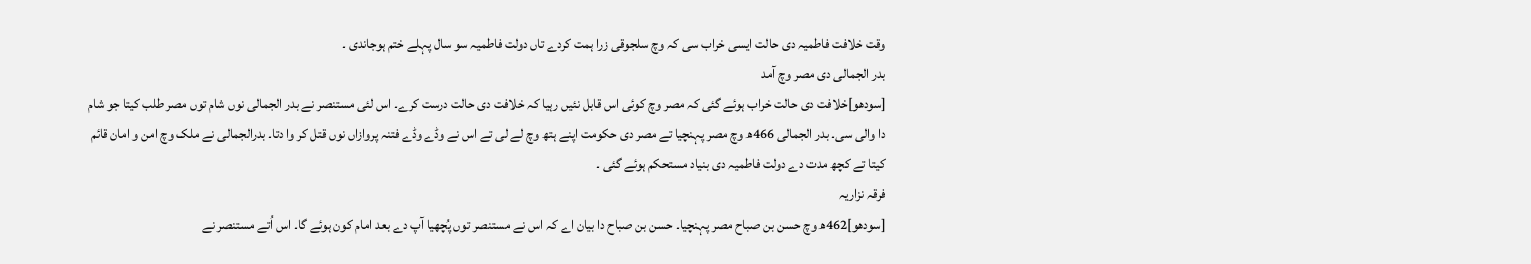وقت خلافت فاطمیہ دی حالت ایسی خراب سی کہ وچ سلجوقی زرا ہمت کردے تاں دولت فاطمیہ سو سال پہلے ختم ہوجاندی ۔
بدر الجمالی دی مصر وچ آمد
[سودھو]خلافت دی حالت خراب ہوئے گئی کہ مصر وچ کوئی اس قابل نئيں رہیا کہ خلافت دی حالت درست کرے۔ اس لئی مستنصر نے بدر الجمالی نوں شام توں مصر طلب کیتا جو شام دا والی سی۔ بدر الجمالی 466ھ وچ مصر پہنچیا تے مصر دی حکومت اپنے ہتھ وچ لے لی تے اس نے وڈے وڈے فتنہ پروازاں نوں قتل کر وا دتا۔ بدرالجمالی نے ملک وچ امن و امان قائم کیتا تے کچھ مدت دے دولت فاطمیہ دی بنیاد مستحکم ہوئے گئی ۔
فرقہ نزاریہ
[سودھو]462ھ وچ حسن بن صباح مصر پہنچیا۔ حسن بن صباح دا بیان اے کہ اس نے مستنصر توں پُچھیا آپ دے بعد امام کون ہوئے گا۔ اس اُتے مستنصر نے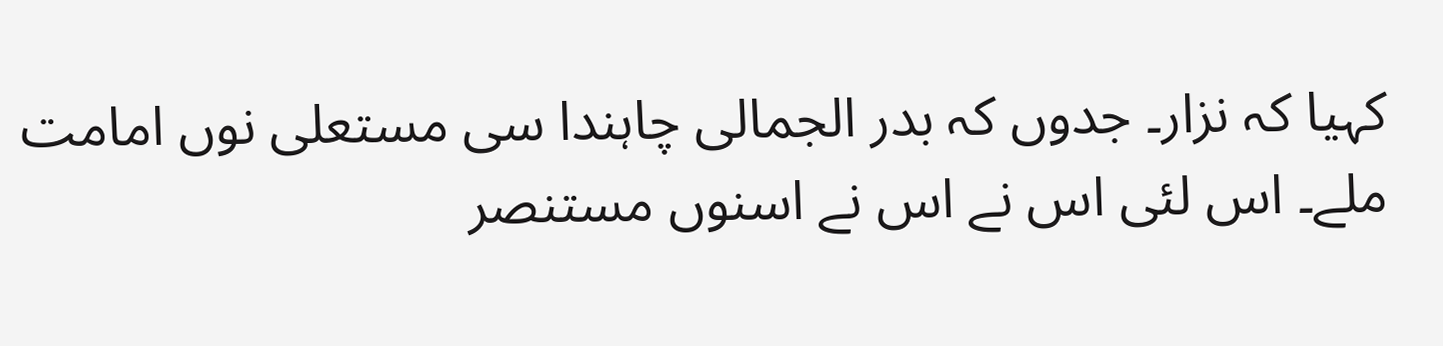کہیا کہ نزار۔ جدوں کہ بدر الجمالی چاہندا سی مستعلی نوں امامت ملے۔ اس لئی اس نے اس نے اسنوں مستنصر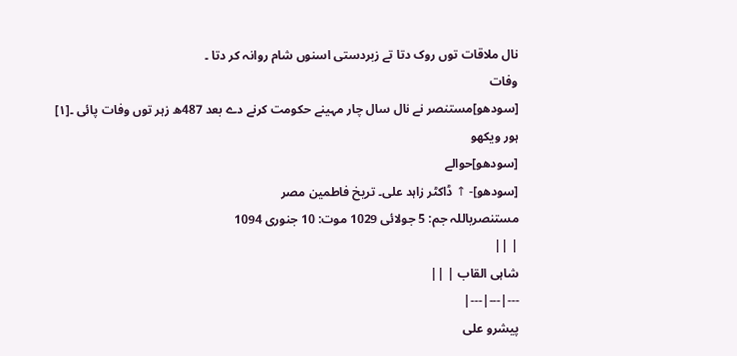نال ملاقات توں روک دتا تے زبردستی اسنوں شام روانہ کر دتا ۔
وفات
[سودھو]مستنصر نے نال سال چار مہینے حکومت کرنے دے بعد 487ھ زہر توں وفات پائی ۔[۱]
ہور ویکھو
[سودھو]حوالے
[سودھو]- ↑ ڈاکٹر زاہد علی۔ تریخ فاطمین مصر
مستنصرباللہ جم: 5 جولائی 1029 موت: 10 جنوری 1094
| ||
شاہی القاب | ||
---|---|---|
پیشرو علی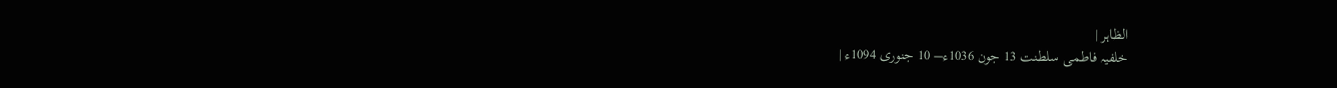الظاہر |
خلفیہ فاطمی سلطنت 13 جون 1036ء– 10 جنوری 1094ء |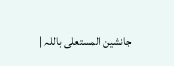جانشین المستعلی باللہ |